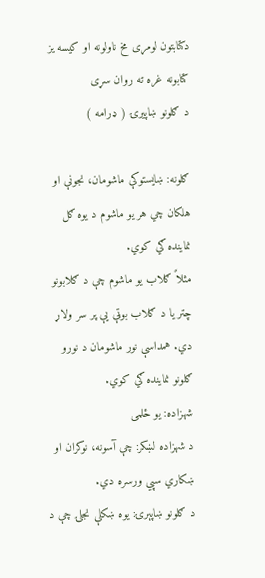دکتابتون لومړی مخ ناولونه او کیسه یز کتابونه غره ته روان سړی
د ګلونو ښاپيرۍ ( ډرامه )

ګلونه: ښايستوكې ماشومان، نجونې او هلكان چي هر يو ماشوم د يوه ګل نماينده ګي كوي.
مثلاً ګلاب يو ماشوم چې د ګلابونو چتر يا د ګلاب بوټې يې پر سر ولاړ دي. همداسې نور ماشومان د نورو ګلونو نماينده ګي كوي.
شهزاده: يو ځلمى
د شهزاده لښكر: چې آسونه، نوكران او ښكاري سپي ورسره دي.
د ګلونو ښاپېرۍ: يوه ښكلې نجلۍ چې د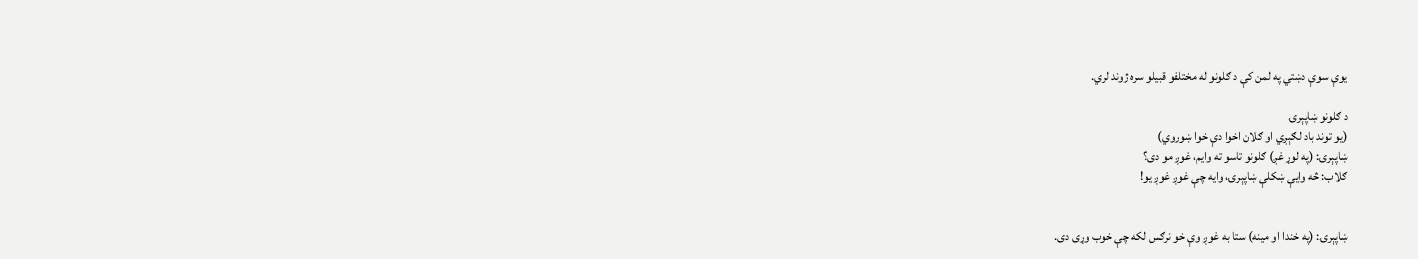يوې سوې دښتي په لمن كې د ګلونو له مختلفو قبيلو سره ژوند لري.

د ګلونو ښاپېرۍ
(يو توند باد لګېږي او ګلان اخوا دې خوا ښوروي)
ښاپېرۍ: (په لوړ غږ) ګلونو تاسو ته وايم، غوږ مو دى؟
ګلاب: څه وايې ښكلې ښاپېرۍ، وايه چې غوږ غوږ يو!


ښاپېرۍ: (په خندا او مينه) ستا به غوږ وې خو نرګس لكه چې خوب وړى دى.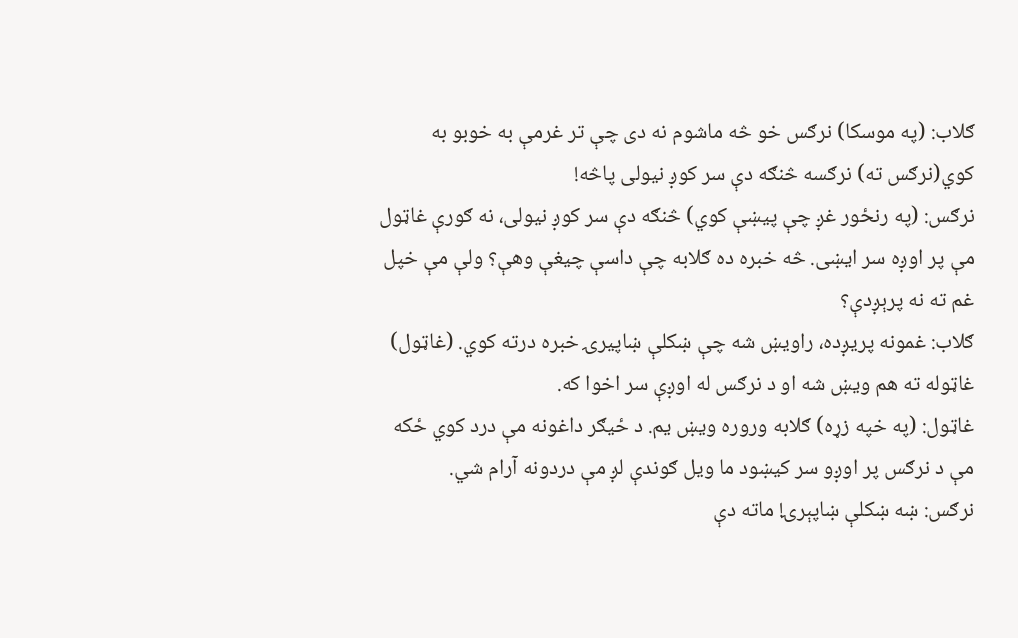ګلاب: (په موسكا) نرګس خو څه ماشوم نه دى چې تر غرمې به خوبو به كوي(نرګس ته) نرګسه څنګه دې سر كوږ نيولى پاڅه!
نرګس: (په رنځور غږ چې پيښې كوي) څنګه دې سر كوږ نيولى، نه ګورې غاټول مې پر اوږه سر ايښى. څه خبره ده ګلابه چې داسې چيغې وهې؟ ولې مې خپل غم ته نه پرېږدې؟
ګلاب: غمونه پريږده، راويښ شه چې ښكلې ښاپيرۍ خبره درته كوي. (غاټول) غاټوله ته هم ويښ شه او د نرګس له اوږې سر اخوا كه.
غاټول: (په خپه زړه) ګلابه وروره ويښ يم. د ځيګر داغونه مې درد كوي ځكه مې د نرګس پر اوږو سر كيښود ما ويل ګوندې لږ مې دردونه آرام شي.
نرګس: ښه ښكلې ښاپېرۍ! ماته دې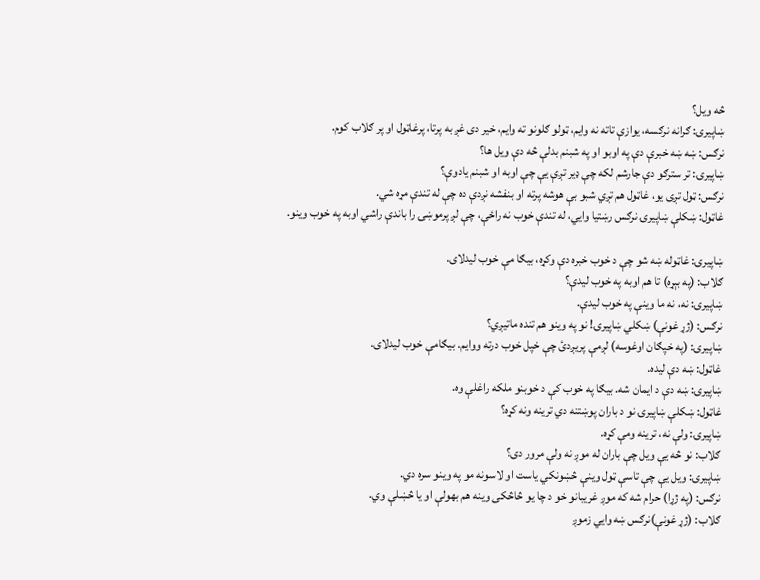څه ويل؟
ښاپيرۍ: ګرانه نرګسه، يوازې تاته نه وايم، ټولو ګلونو ته وايم، خير دى غږ به پرتا، پرغاټول او پر ګلاب كوم.
نرګس: ښه ښه خبرې دې په اوبو او په شبنم بدلې څه دې ويل ها؟
ښاپيرۍ: تر سترګو دې جارشم لكه چې ډير تږې يې چې اوبه او شبنم يادوې؟
نرګس: ټول تږى يو، غاټول هم تږي شبو بې هوشه پرته او بنفشه نږدې ده چې له تندې مړه شي.
غاټول: ښكلې ښاپيرۍ نرګس رښتيا وايي، له تندې خوب نه راځې، چې لږ پرموښۍ را باندې راشي اوبه په خوب وينو.

ښاپيرۍ: غاټوله ښه شو چې د خوب خبره دې وكړه، بيګا مې خوب ليدلاى.
ګلاب: (په بېړه) تا هم اوبه په خوب ليدې؟
ښاپيرۍ: نه، نه ما وينې په خوب ليدې.
نرګس: (ژړ غونې) ښكلي ښاپيرۍ! نو په وينو هم تنده ماتيږي؟
ښاپيرۍ: (په خپګان اوغوسه) لږمې پريږدئ چې خپل خوب درته ووايم. بيګامې خوب ليدلاى.
غاټول: ښه دې ليده.
ښاپيرۍ: ښه دې د ايمان شه. بيګا په خوب كې د خوبنو ملكه راغلې وه.
غاټول: ښكلې ښاپيرۍ نو د باران پوښتنه دي ترينه ونه كړه؟
ښاپيرۍ: ولې نه، ترينه ومې كړه.
ګلاب: نو څه يې ويل چې باران له موږ نه ولې مرور دى؟
ښاپيرۍ: ويل يې چې تاسې ټول وينې څښونكي ياست او لاسونه مو په وينو سره دي.
نرګس: (په ژړا) حرام شه كه موږ غريبانو خو د چا يو څاڅكى وينه هم بهولې او يا څښلې وي.
ګلاب: (ژړ غونې)نرګس ښه وايي زموږ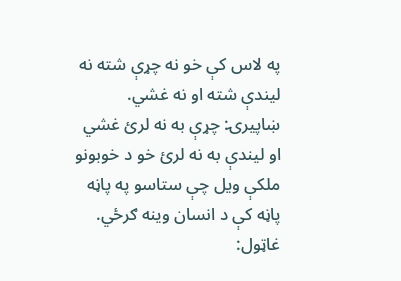په لاس كې خو نه چړې شته نه ليندې شته او نه غشي.
ښاپيرۍ: چړې به نه لرئ غشي او ليندې به نه لرئ خو د خوبونو ملكې ويل چې ستاسو په پاڼه پاڼه كې د انسان وينه ګرځي.
غاټول: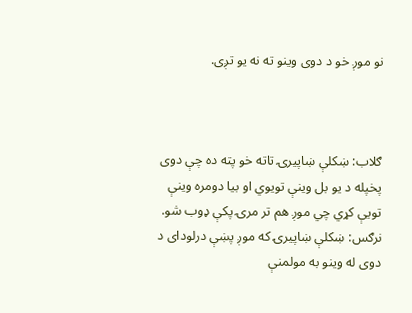نو موږ خو د دوى وينو ته نه يو تږى.



ګلاب: ښكلې ښاپيرۍ تاته خو پته ده چې دوى پخپله د يو بل وينې تويوي او بيا دومره وينې تويې كړي چي موږ هم تر مرۍ پكې ډوب شو.
نرګس: ښكلې ښاپيرۍ كه موږ پښې درلوداى د دوى له وينو به مولمنې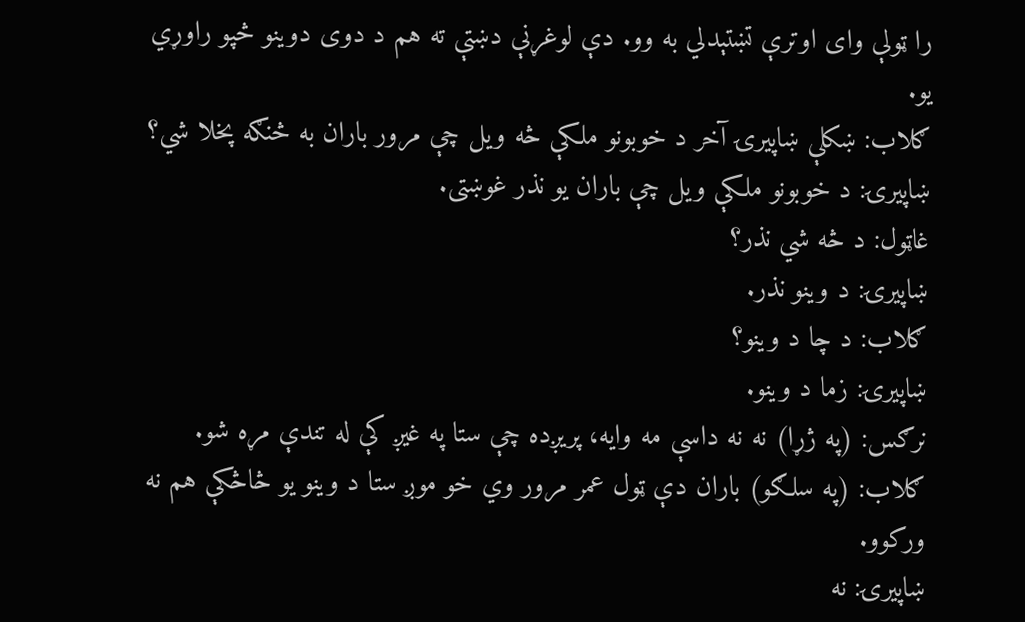را ټولې واى اوترې تښتېدلي به وو. دې لوغړنې دښتې ته هم د دوى دوينو څپو راوړي يو.
ګلاب: ښكلې ښاپيرۍ آخر د خوبونو ملكې څه ويل چې مرور باران به څنګه پخلا شي؟
ښاپيرۍ: د خوبونو ملكې ويل چې باران يو نذر غوښتى.
غاټول: د څه شي نذر؟
ښاپيرۍ: د وينو نذر.
ګلاب: د چا د وينو؟
ښاپيرۍ: زما د وينو.
نرګس: (په ژړا) نه نه داسې مه وايه، پريږده چې ستا په غيږ كې له تندې مړه شو.
ګلاب: (په سلګو) باران دې ټول عمر مرور وي خو موږ ستا د وينو يو څاڅكې هم نه وركوو.
ښاپيرۍ: نه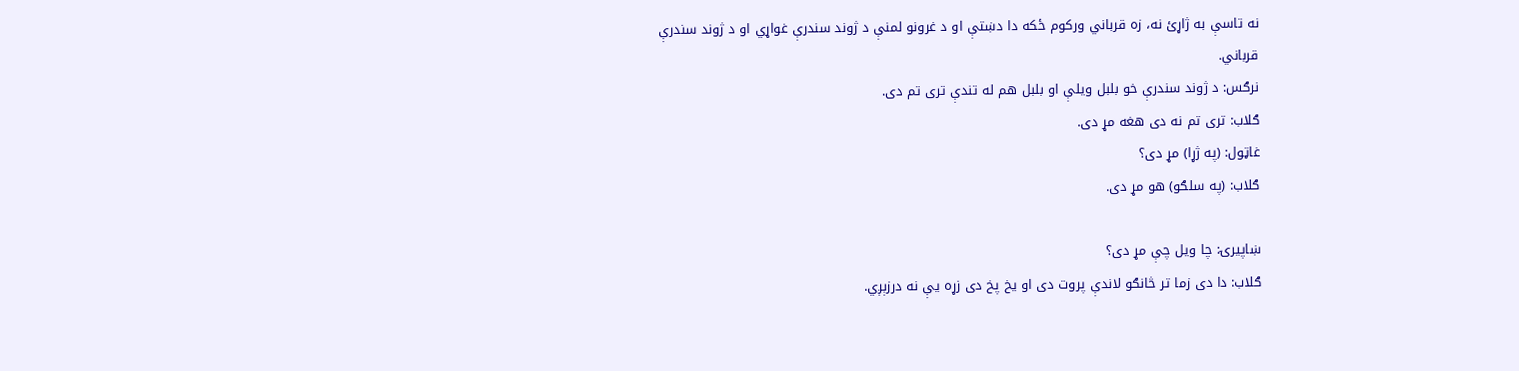نه تاسې به ژاړئ نه، زه قرباني وركوم ځكه دا دښتې او د غرونو لمنې د ژوند سندرې غواړي او د ژوند سندرې قرباني.
نرګس: د ژوند سندرې خو بلبل ويلې او بلبل هم له تندې ترى تم دى.
ګلاب: ترى تم نه دى هغه مړ دى.
غاټول: (په ژړا) مړ دى؟
ګلاب: (په سلګو) هو مړ دى.

ښاپيرۍ: چا ويل چې مړ دى؟
ګلاب: دا دى زما تر څانګو لاندې پروت دى او يخ پخ دى زړه يې نه درزېږي.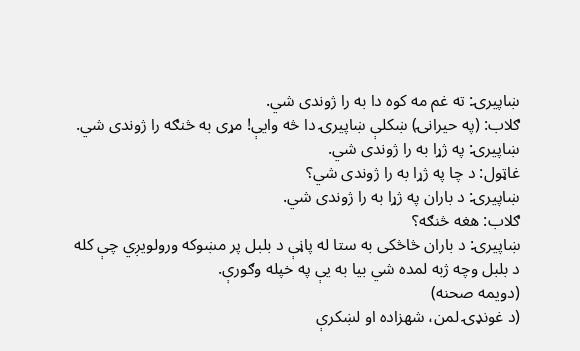ښاپيرۍ: ته غم مه كوه دا به را ژوندى شي.
ګلاب: (په حيرانۍ) ښكلې ښاپيرۍ دا څه وايې! مړى به څنګه را ژوندى شي.
ښاپيرۍ: په ژړا به را ژوندى شي.
غاټول: د چا په ژړا به را ژوندى شي؟
ښاپيرۍ: د باران په ژړا به را ژوندى شي.
ګلاب: هغه څنګه؟
ښاپيرۍ: د باران څاڅكى به ستا له پاڼې د بلبل پر مښوكه ورولويږي چې كله د بلبل وچه ژبه لمده شي بيا به يې په خپله وګورې.
(دويمه صحنه)
(د غونډۍ لمن، شهزاده او لښكرې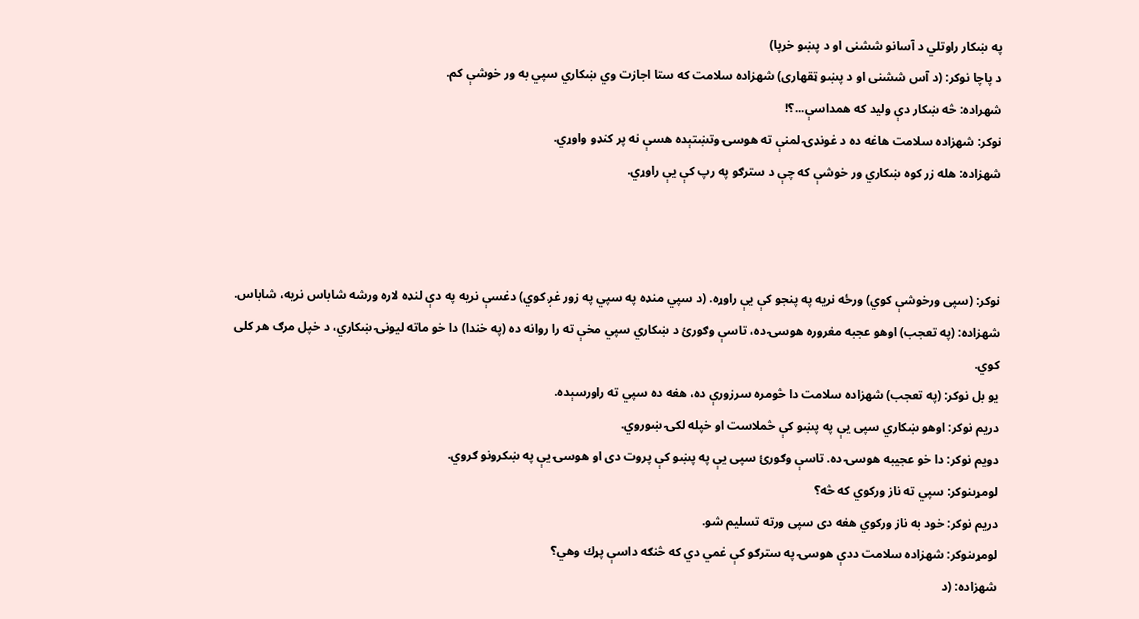په ښكار راوتلي د آسانو ششنى او د پښو خرپا)
د پاچا نوكر: (د آس ششنى او د پښو ټقهارى) شهزاده سلامت كه ستا اجازت وي ښكاري سپي به ور خوشې كم.
شهراده: څه ښكار دې وليد كه همداسې...؟!
نوكر: شهزاده سلامت هاغه ده د غونډۍ لمنې ته هوسۍ وتښتېده هسې نه پر كنډو واوړي.
شهزاده: هله زر كوه ښكاري ور خوشې كه چې د سترګو په رپ كې يې راوړي.



نوكر: (سپى ورخوشې كوي) ورځه نريه په پنجو كې يې راوړه. (د سپي منډه په سپي په زور غږ كوي) دغسې نريه په دې لنډه لاره ورشه شاباس نريه، شاباس.
شهزاده: (په تعجب) اوهو عجبه مغروره هوسۍ ده، تاسې وګورئ د ښكاري سپي مخې ته را روانه ده (په خندا) دا خو ماته ليونۍ ښكاري، د خپل مرګ هر كلى كوي.
يو بل نوكر: (په تعجب) شهزاده سلامت دا څومره سرزورې ده، هغه ده سپي ته راورسېده.
دريم نوكر: اوهو ښكاري سپى يې په پښو كې څملاست او خپله لكۍ ښوروي.
دويم نوكر: دا خو عجيبه هوسۍ ده. تاسې وګورئ سپى يې په پښو كې پروت دى او هوسۍ يې په ښكرونو ګروي.
لومړىنوكر: سپي ته ناز وركوي كه څه؟
دريم نوكر: خود به ناز وركوي هغه دى سپى ورته تسليم شو.
لومړىنوكر: شهزاده سلامت ددې هوسۍ په سترګو كې غمي دي كه څنګه داسې پړك وهي؟
شهزاده: (د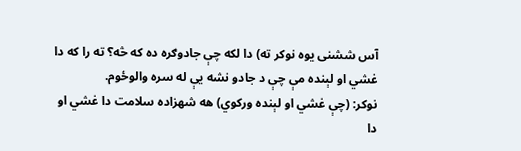آس ششنى يوه نوكر ته) دا لكه چې جادوګره ده كه څه؟ ته را كه دا غشي او لېنده مې چې د جادو نشه يې له سره والوځوم.
نوكر: (چې غشي او لېنده وركوي) هه شهزاده سلامت دا غشي او دا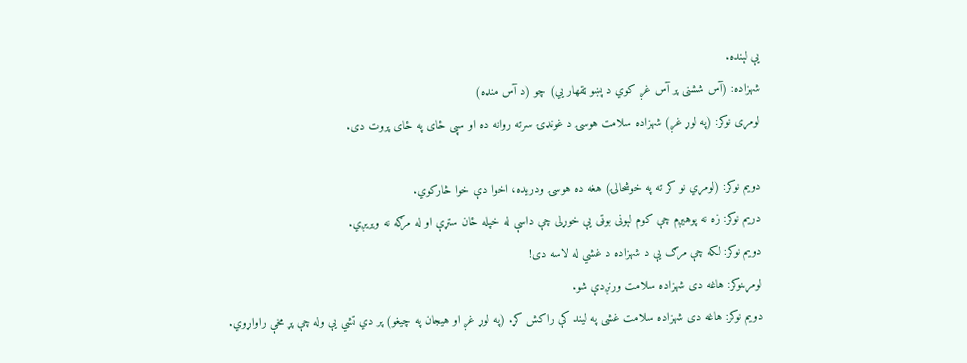يې لېنده.
شهزاده: (آس ششنى پر آس غږ كوي د پښو ټقهار يي) چو (د آس منډه)
لومړى نوكر: (په لوړ غږ) شهزاده سلامت هوسۍ د غونډۍ سرته روانه ده او سپى ځاى په ځاى پروت دى.

دويم نوكر: (لومړي نو كر ته په خوشحالۍ) هغه ده هوسۍ ودريده، اخوا دې خوا څاركوي.
دريم نوكر: زه نه پوهيږم چې كوم لېونى بوټى يې خوړلى چې داسې له خپله ځان ستړې او له مرګه نه ويريږي.
دويم نوكر: لكه چې مرګ يې د شهزاده د غشي له لاسه دى!
لومړىنوكر: هاغه دى شهزاده سلامت ورنږدې شو.
دويم نوكر: هاغه دى شهزاده سلامت غشى په ليند كې راكش كړ. (په لوړ غږ او هيجان په چيغو) پر دي تشي يې وله چې پړ مخې راواړوي.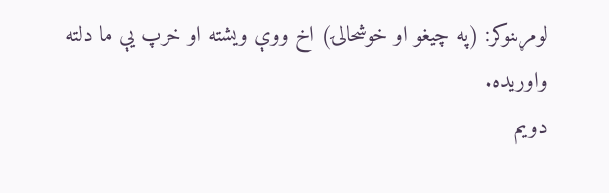لومړىنوكر: (په چيغو او خوشحالۍ) اخ ووې ويشته او خرپ يې ما دلته واوريده.
دويم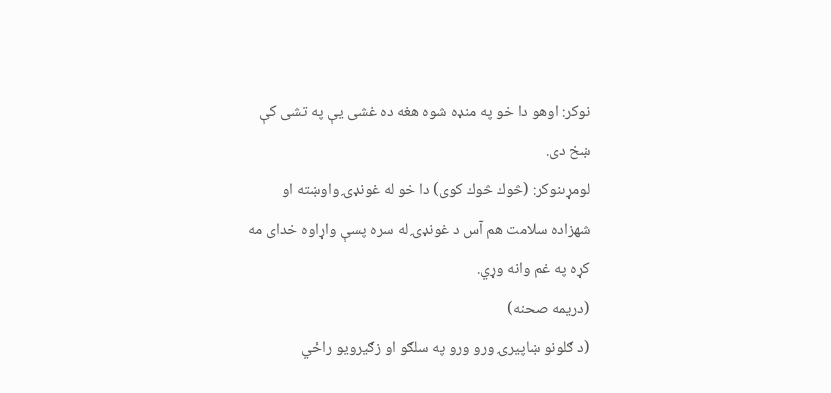نوكر: اوهو دا خو په منډه شوه هغه ده غشى يې په تشى كې ښخ دى.
لومړىنوكر: (څوك څوك كوى) دا خو له غونډۍ واوښته او شهزاده سلامت هم آس د غونډۍ له سره پسې واړاوه خداى مه كړه په غم وانه وړي.
(دريمه صحنه)
(د ګلونو ښاپيرۍ ورو ورو په سلګو او زګيرويو راځي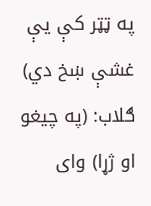په ټټر كې يې غشې ښخ دي)
ګلاب: (په چيغو او ژړا) واى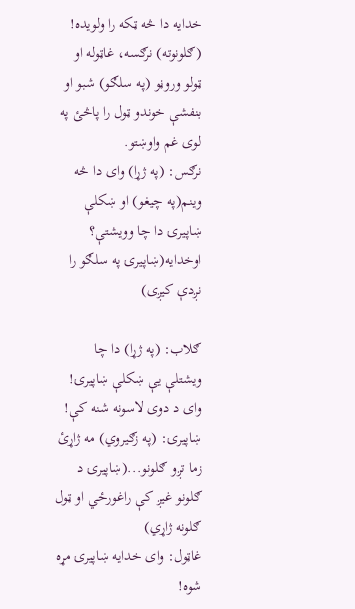خدايه دا څه ټكه را ولويده! (ګلونوته) نرګسه، غاټوله او ټولو وروڼو (په سلګو) شبو او بنفشې خوندو ټول را پاڅئ په لوى غم واوښتو.
نرګس: (په ژړا) واى دا څه وينم(په چيغو) او ښكلې ښاپيرۍ دا چا وويشتې؟ اوخدايه(ښاپيرۍ په سلګو را نږدې كيږى)

ګلاب: (په ژړا) دا چا ويشتلې يې ښكلې ښاپيرۍ! واى د دوى لاسونه شنه كې!
ښاپيرۍ: (په زګيروي) مه ژاړئ زما تږو ګلونو...(ښاپيرۍ د ګلونو غيږ كې راغورځي او ټول ګلونه ژاړي)
غاټول: واى خدايه ښاپيرۍ مړه شوه!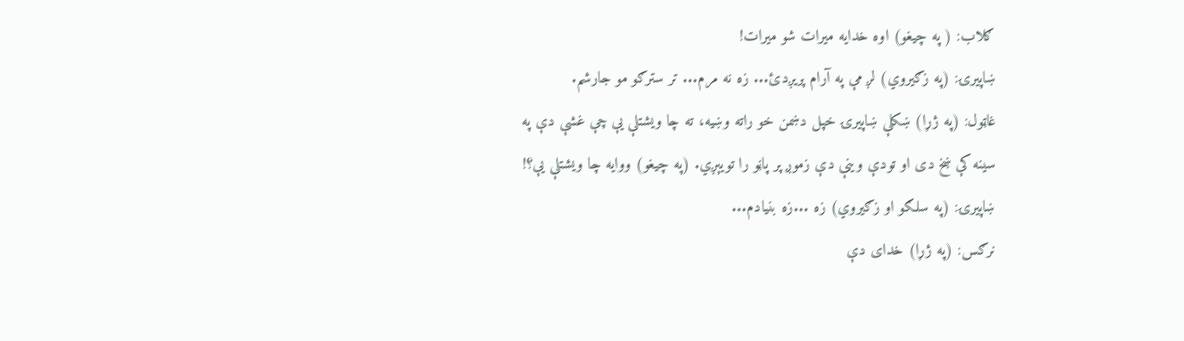ګلاب: ( په چيغو) اوه خدايه ميرات شو ميرات!
ښاپيرۍ: (په زګيروي) لږ مې په آرام پريږدئ... زه نه مرم... تر سترګو مو جارشم.
غاټول: (په ژړا) ښكلې ښاپيرۍ خپل دښمن خو راته وښيه، ته چا ويشتلې يې چې غشې دې په سينه كې ښخ دى او تودې وينې دې زموږ پر پاڼو را تويېږي. (په چيغو) ووايه چا ويشتلې يې؟!
ښاپيرۍ: (په سلګو او زګيروي) زه ...زه بنيادم...
نرګس: (په ژړا) خداى دې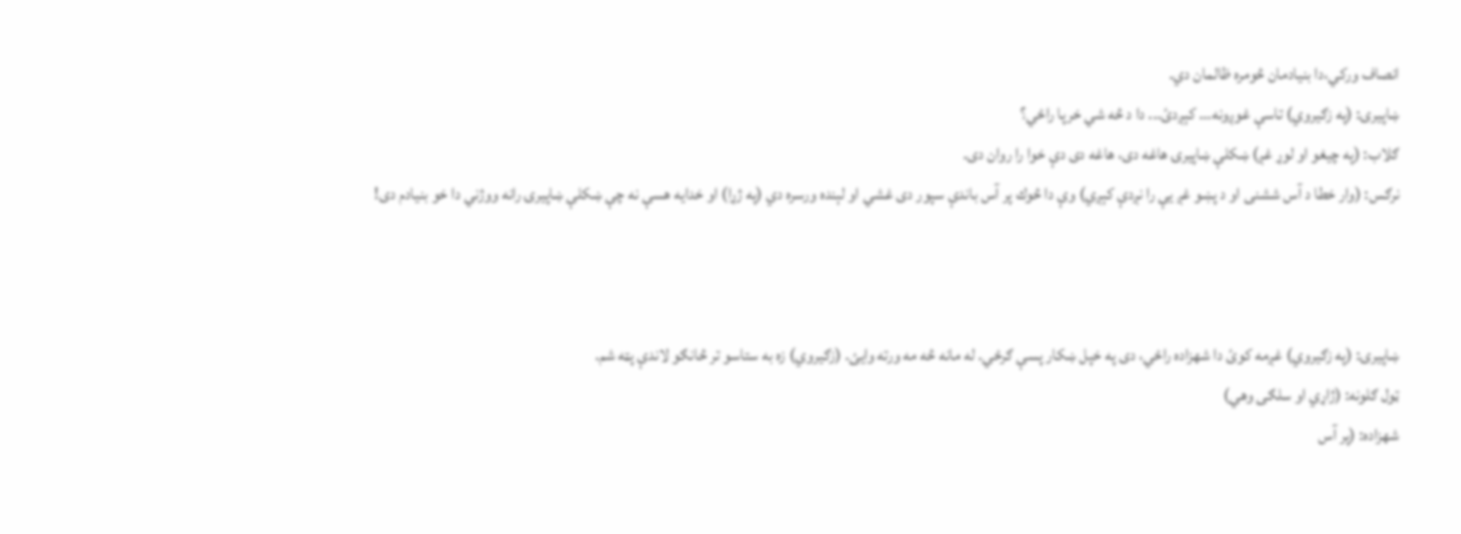انصاف وركي،دا بنيادمان څومره ظالمان دي.
ښاپيرۍ: (په زګيروي) تاسې غوږونه... كېږدئ... دا د څه شي خرپا راځي؟
ګلاب: (په چيغو او لوړ غږ) ښكلې ښاپيرۍ هاغه دى، هاغه دى دې خوا را روان دى.
نرګس: (وار خطا د آس ششنى او د پښو غږ يې را نږدې كېږي) وې دا څوك پر آس باندې سپور دى غشي او لېنده ورسره دي (په ژړا) او خدايه هسې نه چې ښكلې ښاپيرۍ رانه ووژني دا خو بنيادم دى!



ښاپيرۍ: (په زګيروي) غږمه كوئ دا شهزاده راځي، دى په خپل ښكار پسې ګرځي. له مانه څه مه ورته وايئ. (زګيروي) زه به ستاسو تر څانګو لاندې پټه شم.
ټول ګلونه: (ژاړي او سلګى وهي)
شهزاده: (پر آس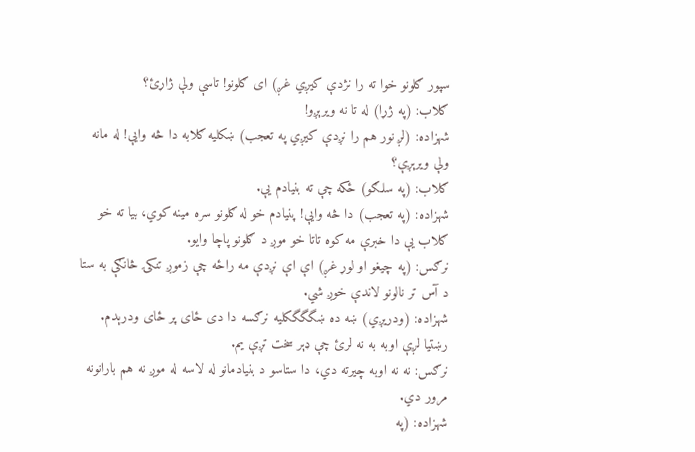سپور ګلونو خوا ته را نژدې كيږي غږ) اى ګلونو! تاسې ولې ژاړئ؟
ګلاب: (په ژړا) له تا نه ويرېږو!
شهزاده: (لږ نور هم را نږدې كيږي په تعجب) ښكليه ګلابه دا څه وايې! له مانه ولې ويرېږې؟
ګلاب: (په سلګو) ځكه چې ته بنيادم يې.
شهزاده: (په تعجب) دا څه وايې! پنيادم خو له ګلونو سره مينه كوي، بيا ته خو ګلاب يې دا خبرې مه كوه تاتا خو موږ د ګلونو پاچا وايو.
نرګس: (په چيغو او لوړ غږ) اې اې نږدې مه راځه چې زموږ تنكۍ څانګې به ستا د آس تر نالونو لاندې خوږ شي.
شهزاده: (ودريږي) ښه ده ښگگگكليه نرګسه دا دى ځاى پر ځاى ودرېدم. رښتيا لږې اوبه به نه لرئ چې ډېر سخت تږې يم.
نرګس: نه نه اوبه چيرته دي، دا ستاسو د بنيادمانو له لاسه له موږ نه هم بارانونه مرور دي.
شهزاده: (په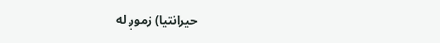حيرانتيا) زموږ له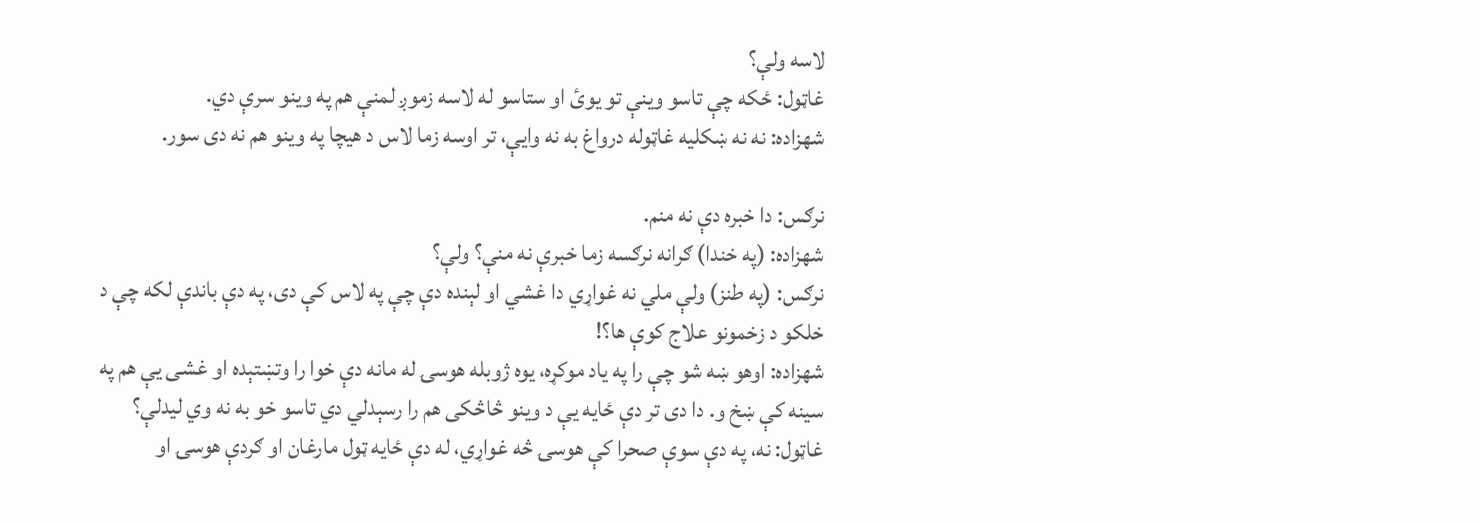لاسه ولې؟
غاټول: ځكه چې تاسو وينې تو يوئ او ستاسو له لاسه زموږ لمنې هم په وينو سرې دي.
شهزاده: نه نه ښكليه غاټوله درواغ به نه وايې، تر اوسه زما لاس د هيچا په وينو هم نه دى سور.

نرګس: دا خبره دې نه منم.
شهزاده: (په خندا) ګرانه نرګسه زما خبرې نه منې؟ ولې؟
نرګس: (په طنز) ولې ملي نه غواړي دا غشي او لېنده دې چې په لاس كې دى، په دې باندې لكه چې د خلكو د زخمونو علاج كوې ها؟!
شهزاده: اوهو ښه شو چې را په ياد موكړه، يوه ژوبله هوسۍ له مانه دې خوا را وتښتېده او غشى يې هم په سينه كې ښخ و. دا دى تر دې ځايه يې د وينو څاڅكى هم را رسېدلي دي تاسو خو به نه وي ليدلې؟
غاټول: نه، په دې سوې صحرا كې هوسۍ څه غواړي، له دې ځايه ټول مارغان او ګردې هوسۍ او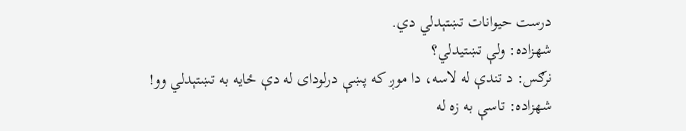درست حيوانات تښتېدلي دي.
شهزاده: ولې تښتيدلي؟
نرګس: د تندې له لاسه، دا موږ كه پښې درلوداى له دې ځايه به تښتېدلي وو!
شهزاده: تاسې به زه له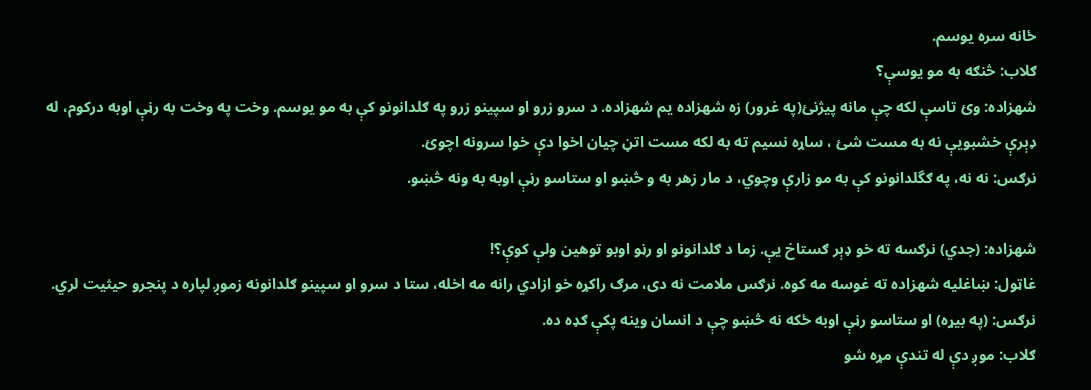ځانه سره يوسم.
ګلاب: څنګه به مو يوسې؟
شهزاده: وئ تاسې لكه چې مانه پيژنئ(په غرور) زه شهزاده يم شهزاده. د سرو زرو او سپينو زرو په ګلدانونو كې به مو يوسم. وخت په وخت به رڼې اوبه دركوم، له ډېرې خشبويې نه به مست شئ ، ساړه نسيم ته به لكه مست اتڼ چيان اخوا دې خوا سرونه اچوئ.
نرګس: نه نه، په ګگلدانونو كې به مو زارې وچوي، د مار زهر به و څښو او ستاسو رڼې اوبه به ونه څښو.

شهزاده: (جدي) نرګسه ته خو ډېر ګستاخ يې. زما د ګلدانونو او رڼو اوبو توهين ولې كوې؟!
غاټول: ښاغليه شهزاده ته غوسه مه كوه. نرګس ملامت نه دى، مرګ راكړه خو ازادي رانه مه اخله، ستا د سرو او سپينو ګلدانونه زموږ لپاره د پنجرو حيثيت لري.
نرګس: (په بيړه) او ستاسو رڼې اوبه ځكه نه څښو چې د انسان وينه پكې ګډه ده.
ګلاب: موږ دې له تندې مړه شو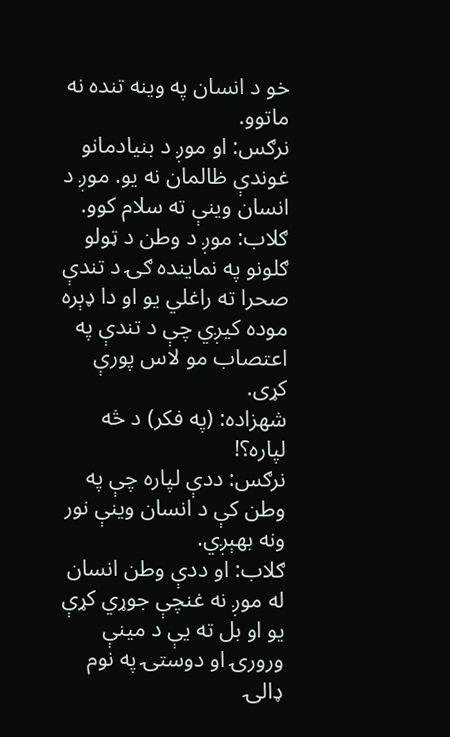خو د انسان په وينه تنده نه ماتوو.
نرګس: او موږ د بنيادمانو غوندې ظالمان نه يو. موږ د انسان وينې ته سلام كوو.
ګلاب: موږ د وطن د ټولو ګلونو په نماينده ګۍ د تندې صحرا ته راغلي يو او دا ډېره موده كيږي چې د تندې په اعتصاب مو لاس پورې كړى.
شهزاده: (په فكر) د څه لپاره؟!
نرګس: ددې لپاره چې په وطن كې د انسان وينې نور ونه بهېږي.
ګلاب: او ددې وطن انسان له موږ نه غنچې جوړي كړې يو او بل ته يې د مينې ورورۍ او دوستۍ په نوم ډالۍ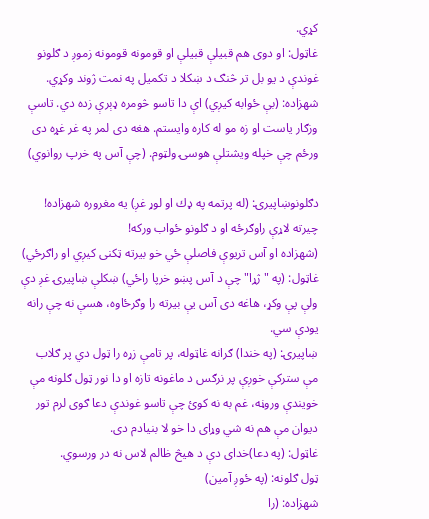كړي.
غاټول: او دوى هم قبيلې قبيلې او قومونه قومونه زموږ د ګلونو غوندې د يو بل تر څنګ د ښكلا د تكميل په نمت ژوند وكړي.
شهزاده: (بې ځوابه كيږي) اې دا تاسو څومره ډېرې زده دي. تاسې وزګار ياست او زه مو له كاره وايستم. هغه دى لمر په غر غړه دى ورځم چې خپله ويشتلې هوسۍ ولټوم. (چې آس په خرپ روانوي)

دګلونوښاپيرۍ: (له پرتمه په ډك او لوړ غږ) يه مغروره شهزاده! چيرته لاړې راوګرځه او د ګلونو ځواب وركه!
(شهزاده او آس تريوې فاصلې ځي خو بيرته ټكنى كيږي او راګرځي)
غاټول: (په "ژړا" چې د آس پښو خرپا راځي) ښكلې ښاپيرۍ غږ دې ولې پې وكړ، هاغه دى آس يې بيرته را وګرځاوه، هسې نه چې رانه يودې سي.
ښاپيرۍ: (په خندا) ګرانه غاټوله، پر تامې زړه را ټول دي پر ګلاب مې ستركې خوږې پر نرګس د ماغونه تازه او دا نور ټول ګلونه مې خويندې وروڼه، غم به نه كوئ چې تاسو غوندې دعا ګوى لرم تور ديوان مې هم نه شي وړاى دا خو لا بنيادم دى.
غاټول: (په دعا)خداى دې د هيڅ ظالم لاس نه در ورسوي.
ټول ګلونه: (په ځوږ آمين)
شهزاده: (را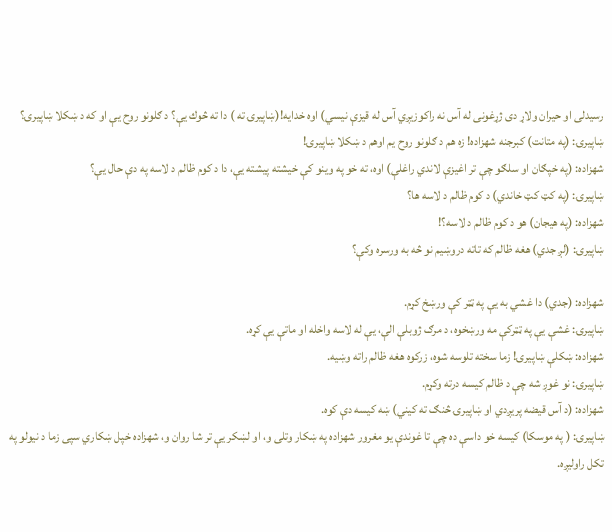رسيدلى او حيران ولاړ دى ژړغونى له آس نه راكوزيږي آس له قيزې نيسي) اوه خدايه!(ښاپيرۍ ته ) دا ته څوك يې؟ د ګلونو روح يې او كه د ښكلا ښاپيرۍ؟
ښاپيرۍ: (په متانت) كبرجنه شهزاده! زه هم د ګلونو روح يم اوهم د ښكلا ښاپيرۍ!
شهزاده: (په خپګان او سلګو چې تر اغيزې لاندي راغلې) اوه، ته خو په وينو كې خيشته پيشته يې، دا د كوم ظالم د لاسه په دې حال يې؟
ښاپيرۍ: (په كټ كټ خاندي) د كوم ظالم د لاسه ها؟
شهزاده: (په هيجان) هو د كوم ظالم د لاسه؟!
ښاپيرۍ: (لږ جدي) هغه ظالم كه تاته دروښيم نو څه به ورسره وكې؟

شهزاده: (جدي) دا غشي به يې په ټټر كې ورښخ كړم.
ښاپيرۍ: غشې يې په ټټركې مه ورښخوه، د مرګ ژوبلې الې، يې له لاسه واخله او ماتې يې كړه.
شهزاده: ښكلې ښاپيرۍ! زما سخته تلوسه شوه، زركوه هغه ظالم راته وښيه.
ښاپيرۍ: نو غوږ شه چې د ظالم كيسه درته وكړم.
شهزاده: (د آس قيضه پريږدي او ښاپيرۍ څنګ ته كيني) ښه كيسه دې كوه.
ښاپيرۍ: ( په موسكا) كيسه خو داسې ده چې تا غوندې يو مغرور شهزاده په ښكار وتلى و، او لښكر يې تر شا روان و، شهزاده خپل ښكاري سپى زما د نيولو په تكل راوليږه.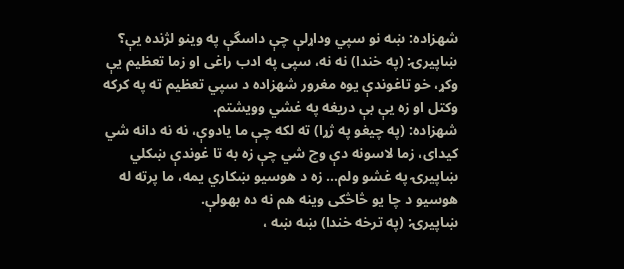شهزاده: ښه نو سپي وداړلې چې داسگې په وينو لژنده يې؟
ښاپيرۍ: (په خندا) نه نه، سپى په ادب راغى او زما تعظيم يې وكړ، خو تاغوندې يوه مغرور شهزاده د سپي تعظيم ته په كركه وكتل او زه يې بې دريغه په غشي وويشتم.
شهزاده: (په چيغو په ژړا) ته لكه چې ما يادوې، نه نه دانه شي كيداى، زما لاسونه دې وچ شي چې زه به تا غوندې ښكلي ښاپيرۍ په غشو ولم... زه د هوسيو ښكاري يمه، ما پرته له هوسيو د چا يو څاڅكى وينه هم نه ده بهولې.
ښاپيرۍ: (په ترخه خندا) ښه ښه ،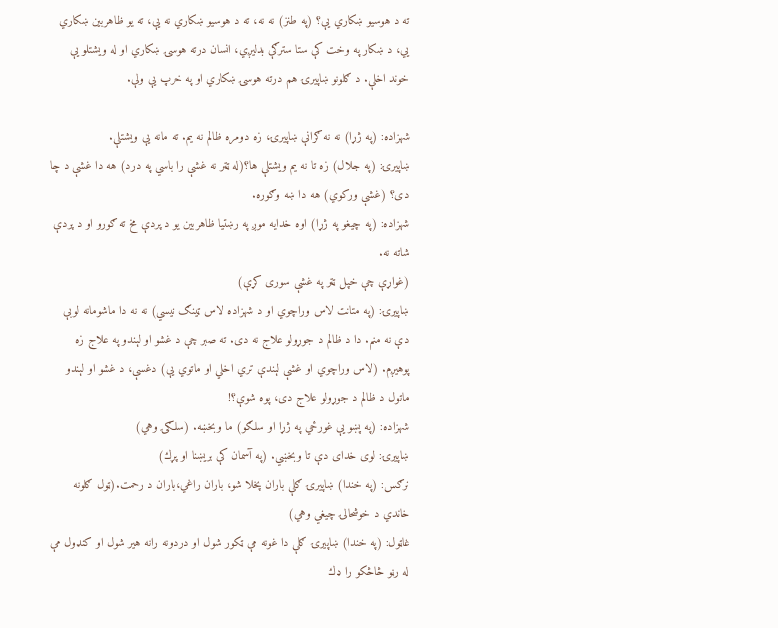ته د هوسيو ښكاري يې؟ (په طنز) نه نه، ته د هوسيو ښكاري نه يې، ته يو ظاهربين ښكاري يي، د ښكار په وخت كې ستا سترګې بدليږي، انسان درته هوسۍ ښكاري او له ويشتلو يې خوند اخلې. د ګلونو ښاپيرۍ هم درته هوسۍ ښكاري او په خرپ يې ولې.

شهزاده: (په ژړا) نه نه ګرانې ښاپيرۍ، زه دومره ظالم نه يم. ته مانه يې ويشتلې.
ښاپيرۍ: (په جلال) زه تا نه يم ويشتلې ها؟(له ټټر نه غشې را باسي په درد) هه دا غشې د چا دى؟ (غشې وركوي) هه دا ښه وګوره.
شهزاده: (په چيغو په ژړا) اوه خدايه موږ په رښتيا ظاهربين يو د پردې مخ ته ګورو او د پردې شاته نه.
(غواړې چې خپل ټټر په غشې سورى كړې)
ښاپيرۍ: (په متانت لاس وراچوي او د شهزاده لاس ټينګ نيسي) نه نه دا ماشومانه لوبې دې نه منم. دا د ظالم د جوړولو علاج نه دى. ته صبر چې د غشو او لېندو په علاج زه پوهيږم. (لاس وراچوي او غشې لېندې تري اخلي او ماتوي يې) دغسې، د غشو او لېندو ماتول د ظالم د جوړولو علاج دى، پوه شوې؟!
شهزاده: (په پښو يې غورځي په ژړا او سلګو) ما وبخښه. (سلګۍ وهي)
ښاپيرۍ: لوى خداى دې تا وبخښي. (په آسمان كې بريښنا او پړك)
نرګس: (په خندا) ښاپيرۍ ګلې باران پخلا شو، باران راغي،باران د رحمت.(ټول ګلونه خاندي د خوشحالۍ چيغي وهي)
غاټول: (په خندا) ښاپيرۍ ګلې دا غونه مې ټكور شول او دردونه رانه هير شول او كنډول مې له رڼو څاڅكو را ډك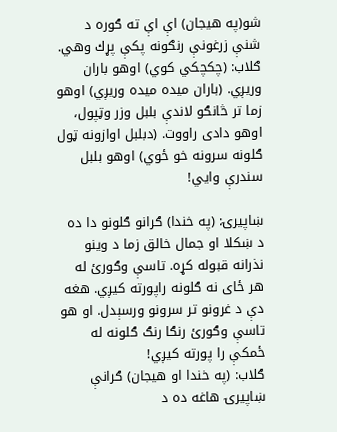شو(په هيجان) اې اې ته ګوره د شنې زرغونې رنګونه پكې پړك وهي.
ګلاب: (چكچكي كوي) اوهو باران وريږي. (باران ميده ميده وريږي) اوهو زما تر څانګو لاندې بلبل وزر وټپول، اوهو دادى راووت. (دبلبل اوازونه ټول ګلونه سرونه خو ځوي) اوهو بلبل سندرې وايي!

ښاپيرۍ: (په خندا) ګرانو ګلونو دا ده د ښكلا او جمال خالق زما د وينو نذرانه قبوله كړه. تاسې وګورئ له هر ځاى نه ګلونه راپورته كيږي. هغه دې د غرونو تر سرونو ورسېدل. او هو تاسې وګورئ رنګا رنګ ګلونه له ځمكې را پورته كيږي!
ګلاب: (په خندا او هيجان) ګرانې ښاپيرۍ هاغه ده د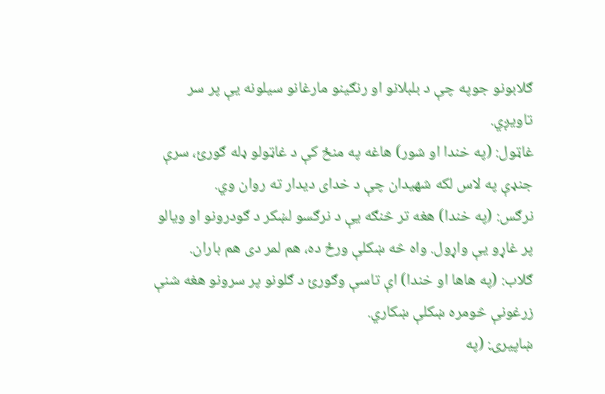ګلابونو جوپه چې د بلبلانو او رنګينو مارغانو سيلونه يې پر سر تاويږي.
غاټول: (په خندا او شور) هاغه په منځ كې د غاټولو ډله ګورئ، سرې جنډې په لاس لكه شهيدان چې د خداى ديدار ته روان وي.
نرګس: (په خندا) هغه تر څنګه يې د نرګسو لښكر د ګودرونو او ويالو پر غاړو يې واړول. واه څه ښكلې ورځ ده، هم لمر دى هم باران.
ګلاب: (په هاها او خندا) اې تاسې وګورئ د ګلونو پر سرونو هغه شنې زرغونې څومره ښكلې ښكاري.
ښاپيرۍ: (په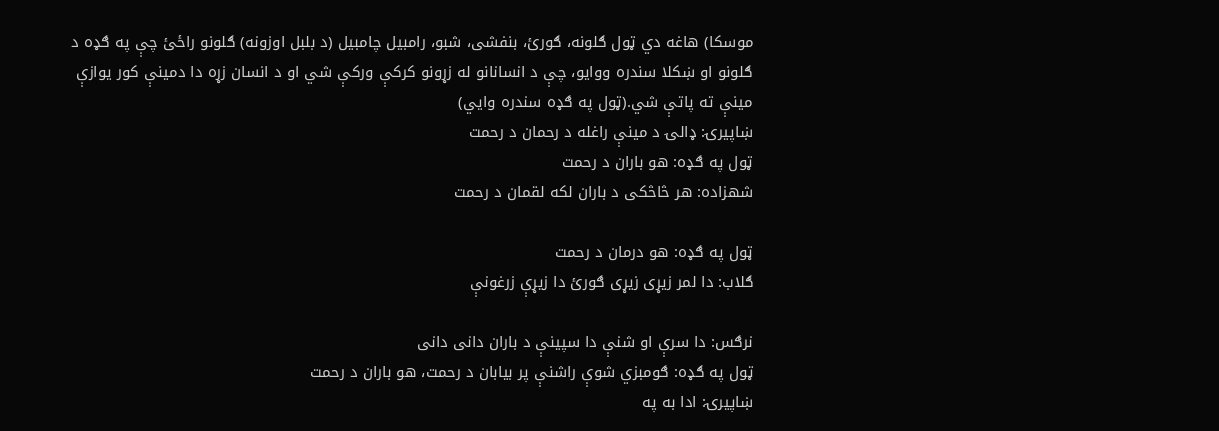موسكا) هاغه دي ټول ګلونه، ګورئ، بنفشى، شبو، رامبيل چامبيل (د بلبل اوزونه) ګلونو راځئ چې په ګډه د ګلونو او ښكلا سندره ووايو، چې د انسانانو له زړونو كركې وركې شي او د انسان زړه دا دمينې كور يوازې مينې ته پاتې شي.(ټول په ګډه سندره وايي)
ښاپيرۍ: ډالۍ د مينې راغله د رحمان د رحمت
ټول په ګډه: هو باران د رحمت
شهزاده: هر څاڅكى د باران لكه لقمان د رحمت

ټول په ګډه: هو درمان د رحمت
ګلاب: دا لمر زيړى زيړى ګورئ دا زيړې زرغونې

نرګس: دا سرې او شنې دا سپينې د باران دانى دانى
ټول په ګډه: ګومبزي شوې راشنې پر بيابان د رحمت، هو باران د رحمت
ښاپيرۍ: ادا به په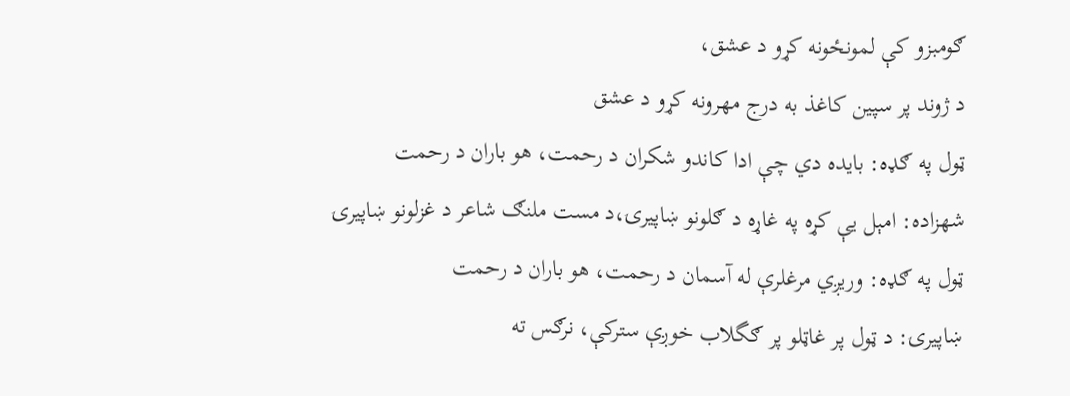ګومبزو كې لمونځونه كړو د عشق،
د ژوند پر سپين كاغذ به درج مهرونه كړو د عشق
ټول په ګډه: بايده دي چې ادا كاندو شكران د رحمت، هو باران د رحمت
شهزاده: امېل يې كړه په غاړه د ګلونو ښاپيرۍ،د مست ملنګ شاعر د غزلونو ښاپيرۍ
ټول په ګډه: وريږي مرغلرې له آسمان د رحمت، هو باران د رحمت
ښاپيرۍ: د ټول پر غاټلو پر ګگلاب خوږې ستركې، نرګس ته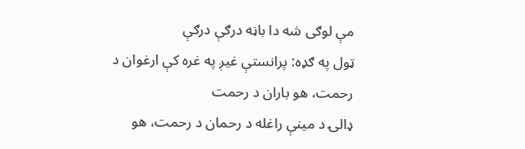مې لوګى شه دا باڼه درګې درګې
ټول په ګډه: پرانستې غيږ په غره كې ارغوان د رحمت، هو باران د رحمت
ډالۍ د مينې راغله د رحمان د رحمت، هو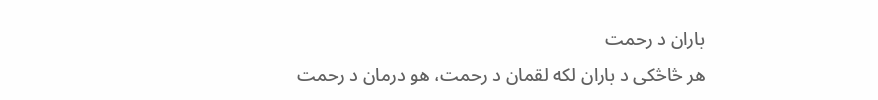باران د رحمت
هر څاڅكى د باران لكه لقمان د رحمت، هو درمان د رحمت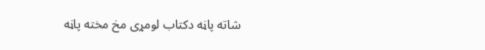شاته پاڼه دکتاب لومړی مخ مخته پاڼه